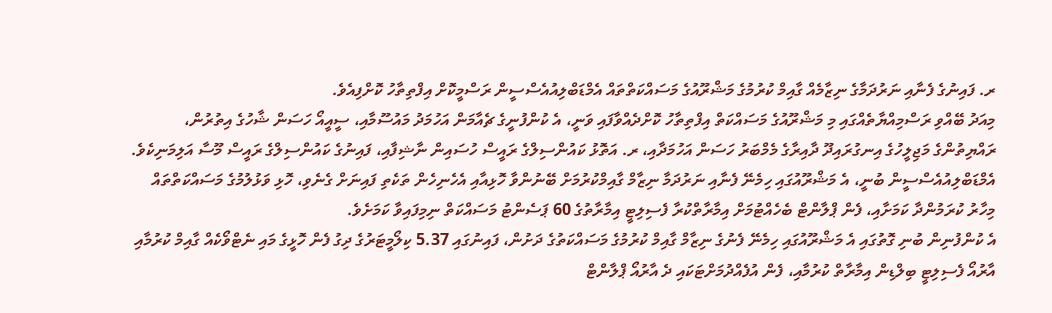ރ. ފައިނުގެ ފެނާއި ނަރުދަމާގެ ނިޒާމެއް ގާއިމް ކުރުމުގެ މަޝްރޫއުގެ މަސައްކަތްތައް އެމްޑަބްލިއުއެސްސީން ރަސްމީކޮށް އިފްތިތާހު ކޮށްފިއެވެ.
މިއަދު ބޭއްވި ރަސްމިއްޔާތެއްގައި މި މަޝްރޫއުގެ މަސައްކަތް އިފްތިތާހު ކޮށްދެއްވާފައި ވަނީ، އެ ކުންފުނީގެ ޗެއާމަން އަހުމަދު މައުސޫމާއި، ސީއީއޯ ހަސަން ޝާހުގެ އިތުރުން، ރައްޔިތުންގެ މަޖިލީހުގެ އިނގުރައިދޫ ދާއިރާގެ މެމްބަރު ހަސަން އަހުމަދާއި، ރ. އަތޮޅު ކައުންސިލްގެ ރައީސް ހުސައިން ނާޝިފާއި، ފައިނުގެ ކައުންސިލްގެ ރައީސް މޫސާ އަލިމަނިކެވެ.
އެމްޑަބްލިއުއެސްސީން ބުނީ، އެ މަޝްރޫއުގައި ހިމެނޭ ފެނާއި ނަރުދަމާ ނިޒާމް ގާއިމްކުރުމަށް ބޭނުންވާ ހޮޅިއާއި އެހެނިހެން ތަކެތި ފައިނަށް ގެނެވި، ހޮޅި ވަޅުލުމުގެ މަސައްކަތްތައް މިހާރު ކުރަމުންދާ ކަމަށާއި، ފެން ޕްލާންޓް ބެހެއްޓުމަށް އިމާރާތްކުރާ ފެސިލިޓީ އިމާރާތުގެ 60 ޕަސެންޓު މަސައްކަތް ނިމިފައިވާ ކަމަށެވެ.
އެ ކުންފުނިން ބުނި ގޮތުގައި އެ މަޝްރޫއުގައި ހިމެނޭ ފެނުގެ ނިޒާމް ގާއިމް ކުރުމުގެ މަސައްކަތުގެ ދަށުން، ފައިނުގައި 5.37 ކިލޯމީޓަރުގެ ދިގު ފެން ހޮޅީގެ މައި ނެޓްވޯކެއް ގާއިމް ކުރުމާއި އާރުއޯ ފެސިލިޓީ ބިލްޑިން އިމާރާތް ކުރުމާއި، ފެން އުފެއްދުމަށްޓަކައި ދެ އާރުއޯ ޕްލާންޓް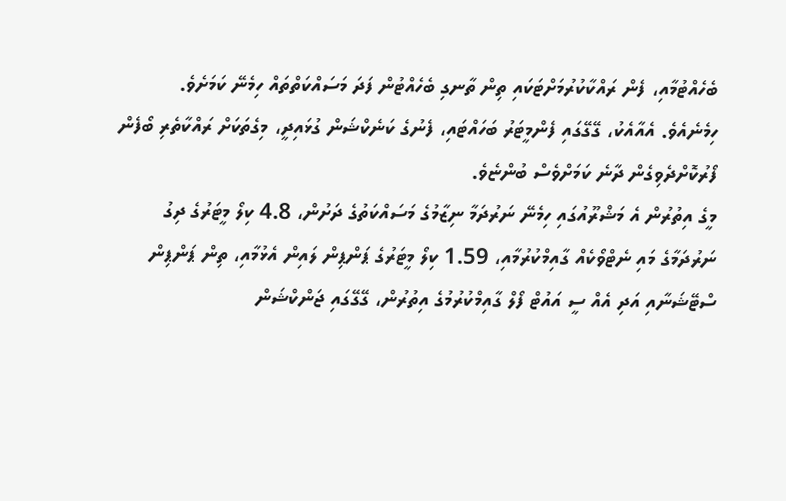ބެހެއްޓުމާއި، ފެން ރައްކާކުރުމަށްޓަކައި ތިން ތާނގި ބެހެއްޓުން ފަދަ މަސައްކަތްތައް ހިމެނޭ ކަމަށެވެ. ހިމެނެއެވެ. އެއާއެކު، ގޭގޭގައި ފެންމީޓަރު ބަހައްޓައި، ފެނުގެ ކަނެކްޝަން ގުޅައިދީ، މިގެތަކަށް ރައްކާތެރި ބޯފެން ފޯރުކޮށްދެވިގެން ދާނެ ކަމަށްވެސް ބުންޏެވެ.
މީގެ އިތުރުން އެ މަޝްރޫއުގައި ހިމެނޭ ނަރުދަމާ ނިޒާމުގެ މަސައްކަތުގެ ދަށުން، 4.8 ކިލޯ މީޓަރުގެ ދިގު ނަރުދަމާގެ މައި ނެޓްވޯކެއް ގާއިމްކުރުމާއި، 1.59 ކިލޯ މީޓަރުގެ ޕަންޕިން ލައިން އެޅުމާއި، ތިން ޕަންޕިން ސްޓޭޝަނާއި އަދި އެއް ސީ އައުޓް ފޯލް ގާއިމްކުރުމުގެ އިތުރުން، ގޭގޭގައި ޖަންކްޝަން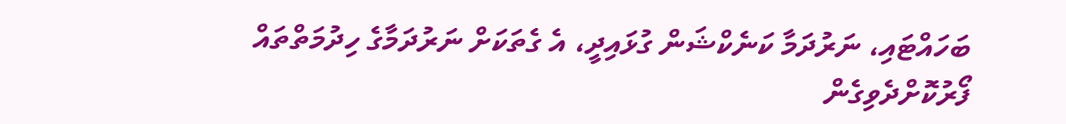ބަހައްޓައި، ނަރުދަމާ ކަނެކްޝަން ގުޅައިދީ، އެ ގެތަކަށް ނަރުދަމާގެ ހިދުމަތްތައް ފޯރުކޮށްދެވިގެން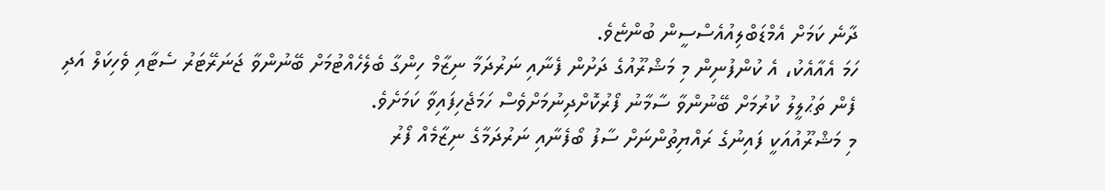ދާނެ ކަމަށް އެމްޑަބްލިއުއެސްސީން ބުންޏެވެ.
ހަމަ އެއާއެކު، އެ ކުންފުނިން މި މަޝްރޫއުގެ ދަށުން ފެނާއި ނަރުދަމާ ނިޒާމް ހިންގާ ބެލެހެއްޓުމަށް ބޭނުންވާ ޖަނަރޭޓަރު ސެޓާއި ވެހިކަލް އަދި ފެން ތަޙުލީލު ކުރުމަށް ބޭނުންވާ ސާމާނު ފޯރުކޮށްދިނުމަށްވެސް ހަމަޖެހިފައިވާ ކަމަށެވެ.
މި މަޝްރޫއުއަކީ ފައިނުގެ ރައްޔިތުންނަށް ސާފު ބޯފެނާއި ނަރުދަމާގެ ނިޒާމެއް ފޯރު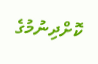ކޮށްދިނުމުގެ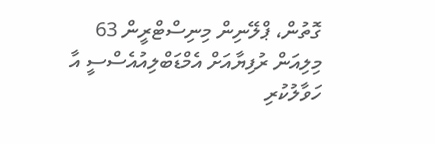ގޮތުން، ޕްލޭނިން މިނިސްޓްރީން 63 މިލިއަން ރުފިޔާއަށް އެމްޑަބްލިއުއެސްސީ އާ ހަވާލުކުރި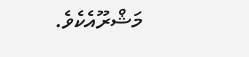މަޝްރޫއެކެވެ.